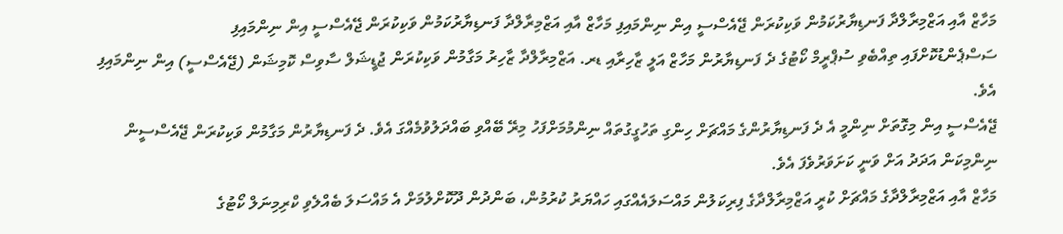މަހާޒް އާއި އަޒްމިރާލްދާ ފަނޑިޔާރުކަމުން ވަކިކުރަން ޖޭއެސްސީ އިން ނިންމައިފި މަހާޒް އާއި އަޒްމިރާލްދާ ފަނޑިޔާރުކަމުން ވަކިކުރަން ޖޭއެސްސީ އިން ނިންމައިފި
ސަސްޕެންޑުކޮށްފައި ތިއްބެވި ސުޕްރީމް ކޯޓުގެ ދެ ފަނޑިޔާރުން މަހާޒް އަލީ ޒާހިރާއި ޑރ. އަޒްމިރާލްދާ ޒާހިރު މަގާމުން ވަކިކުރަން ޖުޑީޝަލް ސާވިސް ކޮމިޝަން (ޖޭއެސްސީ) އިން ނިންމައިފި އެވެ.
ޖޭއެސްސީ އިން މިގޮތަށް ނިންމީ އެ ދެ ފަނޑިޔާރުންގެ މައްޗަށް ހިންގި ތަހުގީގުތައް ނިންމުމަށްފަހު މިރޭ ބޭއްވި ބައްދަލުވުމެއްގަ އެވެ. ދެ ފަނޑިޔާރުން މަގާމުން ވަކިކުރަން ޖޭއެސްސީން ނިންމިކަން އަދަދު އަށް ވަނީ ކަށަވަރުވެފަ އެވެ.
މަހާޒް އާއި އަޒްމިރާލްދާގެ މައްޗަށް ކުރީ އަޒްމިރާލްދާގެ ފިރިކަލުން މައްސަލައެއްގައި ހައްޔަރު ކުރުމުން، ބަންދުން ދޫކޮށްލުމަށް އެ މައްސަލަ ބެއްލެވި ކްރިމިނަލް ކޯޓުގެ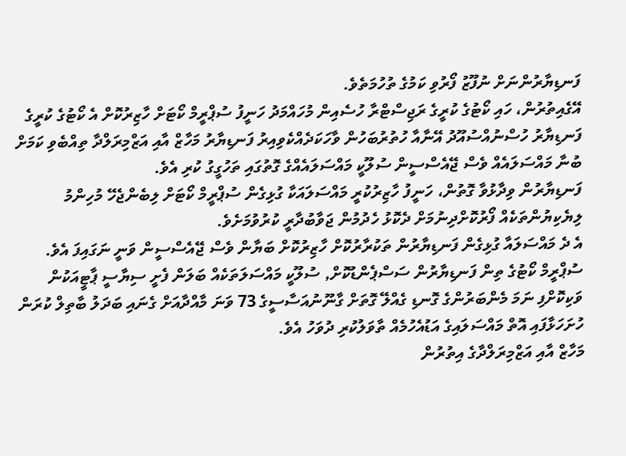ފަނޑިޔާރުންނަށް ނުފޫޒު ފޯރުވި ކަމުގެ ތުހުމަތެވެ.
އޭގެއިތުރުން، ހައި ކޯޓުގެ ކުރީގެ ރަޖިސްޓްރާ ހުސެއިން މުހައްމަދު ހަނީފު ސުޕްރީމް ކޯޓަށް ހާޒިރުކޮށް އެ ކޯޓުގެ ކުރީގެ ފަނޑިޔާރު ހުސްނުއްސުއޫދު އޭނާއާ ހުތުރުބަހުން ވާހަކަދެއްކެވިއިރު ފަނޑިޔާރު މަހާޒް އާއި އަޒްމިރަލްދާ ތިއްބެވި ކަމަށް ބުނާ މައްސަލައެއް ވެސް ޖޭއެސްސީން ސުލޫކީ މައްސަލައެއްގެ ގޮތުގައި ތަހުގީގު ކުރި އެވެ.
ފަނޑިޔާރުން ވިދާޅުވާ ގޮތުން، ހަނީފު ހާޒިރުކުރީ މައްސަލައަކާ ގުޅިގެން ސުޕްރީމް ކޯޓަށް ލިބެންޖެހޭ މުހިންމު ލިޔެކިޔުންތަކެއް ފޯރުކޮށްދިނުމަށް ދެކޮޅު ހެދުމުން ޖަވާބުދާރީ ކުރުވުމަށެވެ.
އެ ދެ މައްސަލައާ ގުޅިގެން ފަނޑިޔާރުން ތަކުރާރުކޮށް ހާޒިރުކޮށް ބަޔާން ވެސް ޖޭއެސްސީން ވަނީ ނަގައިފަ އެވެ.
ސުޕްރީމް ކޯޓުގެ ތިން ފަނޑިޔާރުން ސަސްޕެންޑުކޮށް, ސުލޫކީ މައްސަލަތަކެއް ބަލަން ފެށީ ސިޔާސީ ޕާޓީއަކުން ވަކިކޮށްފި ނަމަ މެންބަރުންގެ ގޮނޑި ގެއްލޭ ގޮތަށް ގާނޫނުއަސާސީގެ 73 ވަނަ މާއްދާއަށް ގެނައި ބަދަލު ބާތިލް ކުރަން ހުށަހަޅާފައި އޮތް މައްސަލައިގެ އަޑުއެހުމެއް ތާވަލުކުރި ދުވަހު އެވެ.
މަހާޒް އާއި އަޒްމިރަލްދާގެ އިތުރުން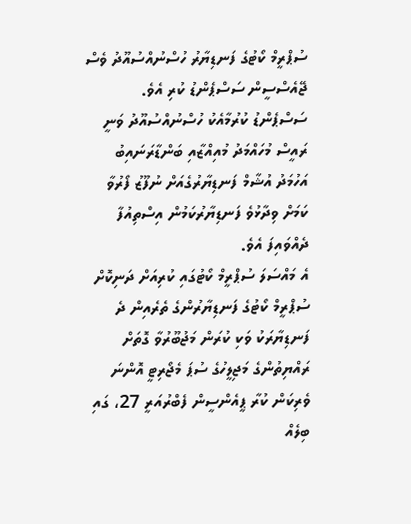ސުޕްރީމް ކޯޓުގެ ފަނޑިޔާރު ހުސްނުއްސުއޫދު ވެސް ޖޭއެސްސީން ސަސްޕެންޑު ކުރި އެވެ. ސަސްޕެންޑު ކުރުމާއެކު ހުސްނުއްސުއޫދު ވަނީ ރައީސް މުހައްމަދު މުއިއްޒާއި ބަންޑާރަނައިބު އަހުމަދު އުޝާމް ފަނޑިޔާރުގެއަށް ނުފޫޒު ފޯރުވާ ކަމަށް ވިދާޅުވެ ފަނޑިޔާރުކަމުން އިސްތިއުފާ ދެއްވައިފަ އެވެ.
އެ މައްސަލަ ސުޕްރީމް ކޯޓުގައި ކުރިއަށް ދަނިކޮށް ސުޕްރީމް ކޯޓުގެ ފަނޑިޔާރުންގެ ތެރެއިން ދެ ފަނޑިޔާރަކު ވަކި ކުރަން މަޖުބޫރުވާ ގޮތަށް ރައްޔިތުންގެ މަޖިލީހުގެ ސުޕަ މެޖޯރިޓީ އޮންނަ ވެރިކަން ކުރާ ޕީއެންސީން ފެބްރުއަރީ 27، ގައި ބިލެއް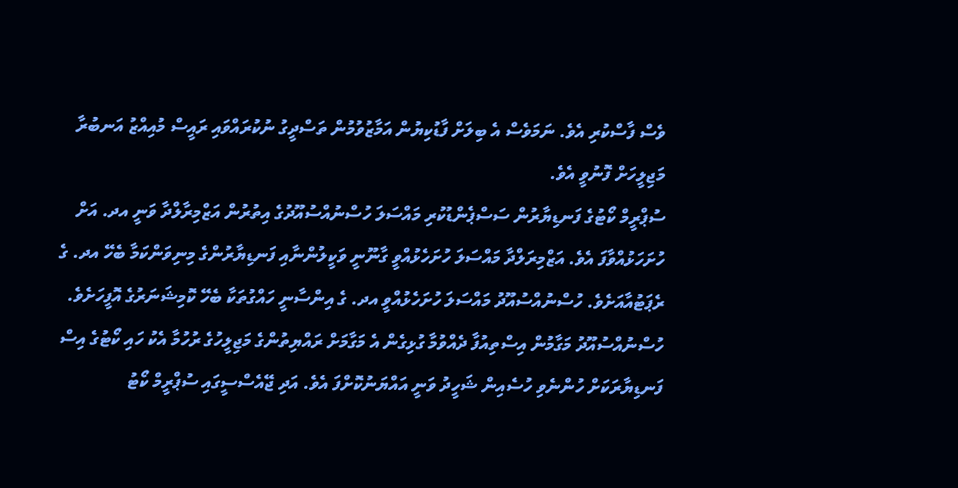ވެސް ފާސްކުރި އެވެ. ނަމަވެސް އެ ބިލަށް ފާޑުކިޔުން އަމާޒުވުމުން ތަސްދީގު ނުކުރައްވައި ރައީސް މުއިއްޒު އަނބުރާ މަޖިލީހަށް ފޮނުވީ އެވެ.
ސުޕްރީމް ކޯޓުގެ ފަނޑިޔާރުން ސަސްޕެންޑުކުރި މައްސަލަ ހުސްނުއްސުއޫދުގެ އިތުރުން އަޒްމިރާލްދާ ވަނީ އދ. އަށް ހުށަހަޅުއްވާފަ އެވެ. އަޒްމިރަލްދާ މައްސަލަ ހުށަހެޅުއްވީ ގާނޫނީ ވަކީލުންނާއި ފަނޑިޔާރުންގެ މިނިވަންކަމާ ބެހޭ އދ. ގެ ރެޕަޓުއާއަށެވެ. ހުސްނުއްސުއޫދު މައްސަލަ ހުށަހެޅުއްވީ އދ. ގެ އިންސާނީ ހައްގުތަކާ ބެހޭ ކޮމިޝަނަރުގެ އޮފީހަށެވެ.
ހުސްނުއްސުއޫދު މަގާމުން އިސްތިއުފާ ދެއްވުމާ ގުޅިގެން އެ މަގާމަށް ރައްޔިތުންގެ މަޖިލީހުގެ ރުހުމާ އެކު ހައި ކޯޓުގެ އިސް ފަނޑިޔާރަކަށް ހުންނެވި ހުސެއިން ޝަހީދު ވަނީ އައްޔަނުކޮށްފަ އެވެ. އަދި ޖޭއެސްސީގައި ސުޕްރީމް ކޯޓު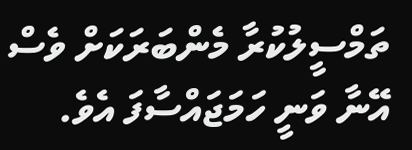ތަމްސީލުކުރާ މެންބަރަކަށް ވެސް އޭނާ ވަނީ ހަމަޖައްސާފަ އެވެ.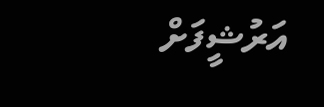އަރުޝީފަށް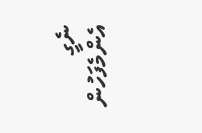ނެގީ
އެންމެފަހުން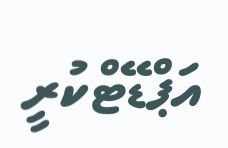އަޕްޑޭޓްކުރީ